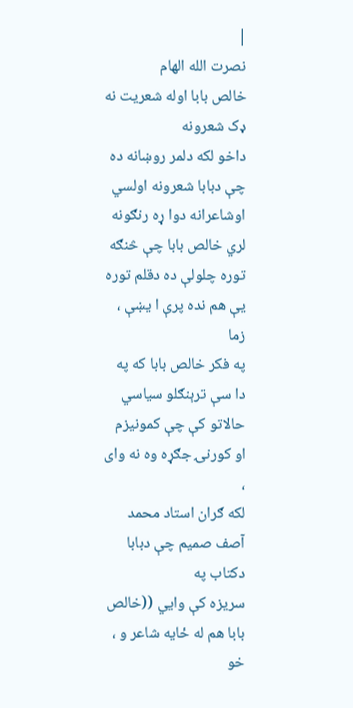|
نصرت الله الهام
خالص بابا اوله شعريت نه ډک شعرونه
داخو لکه دلمر روښانه ده چې دبابا شعرونه اولسي
اوشاعرانه دوا ړه رنګونه لري خالص بابا چې څنګه
توره چلولې ده دقلم توره يې هم نده پرې ا يښې ، زما
په فکر خالص بابا که په دا سې ترېنګلو سياسي
حالاتو کې چې کمونيزم او کورنۍ جګړه وه نه واى ،
لکه ګران استاد محمد آصف صميم چې دبابا دکتاب په
سريزه کې وايي ((خالص بابا هم له ځايه شاعر و ، خو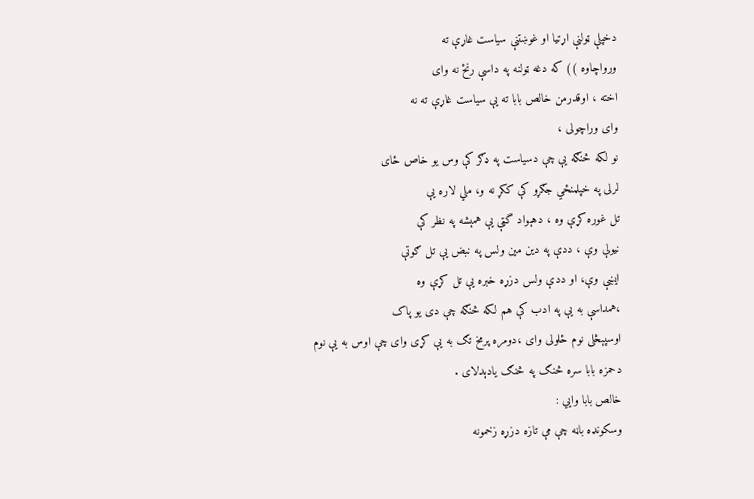دخپلې ټولنې اړتيا او غوښتنې سياست غاړې ته
ورواچاوه )) که دغه ټولنه په داسې رنځ نه واى
اخته ، اوقدرمن خالص بابا ته يې سياست غاړې ته نه
واى وراچولى ،
نو لکه څنګه يې چې دسياست په ډګر کې وس يو خاص ځاى
لرلى په خپلمنځي جګړو کې ککړ نه و، ملي لاره يې
تل غوره کړې وه ، دهېواد گټې يې همېشه په نظر کې
نيولې وې ، ددې په دين مين ولس په نبض يې تل ګوتې
ايښې وې، او ددې ولس دزړه خبره يې تل کړې وه
،همداسې به يې په ادب کې هم لکه څنګه چې دى يو پاک
اوسپېڅلى نوم ځلولى واى ،دومره پرمخ تګ به يې کړى واى چې اوس به يې نوم
دحمزه بابا سره څنګ په څنګ يادېدلاى .
خالص بابا وايي :
وسکونډه باڼه چې مې تازه دزړه زخمونه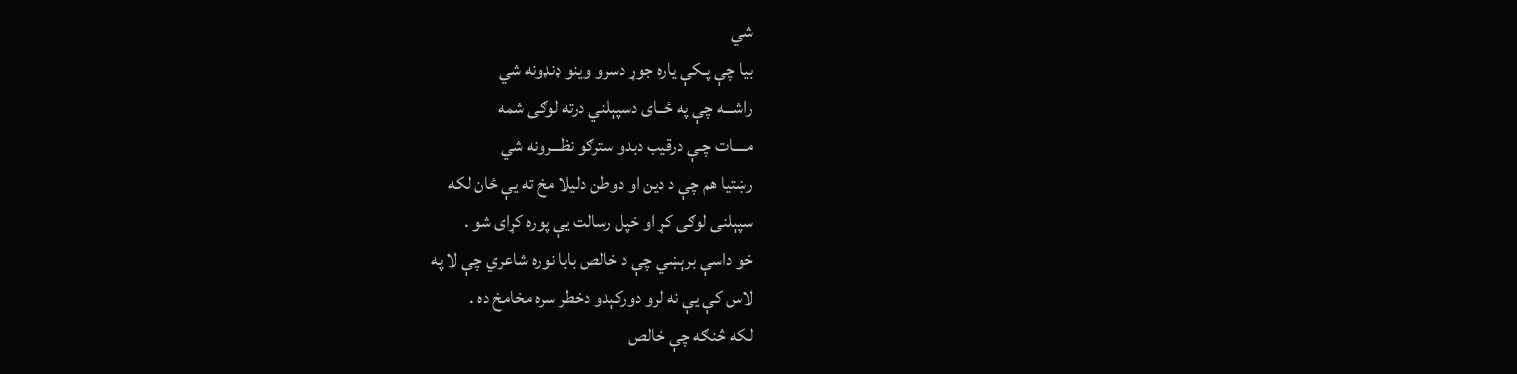شي
بيا چې پـکې ياره جوړ دسرو وينو ډنډونه شي
راشـــه چې په ځــاى دسپېلني درته لوګى شمه
مــــات چـې درقيب دبدو سترګو نظـــرونه شي
رښتيا هم چې د دين او دوطن دليلا مخ ته يې ځان لکه
سپېلنى لوګى کړ او خپل رسالت يې پوره کړاى شو .
خو داسې برېښي چې د خالص بابا نوره شاعري چې لا په
لاس کې يې نه لرو دورکېدو دخطر سره مخامخ ده .
لکه څنګه چې خالص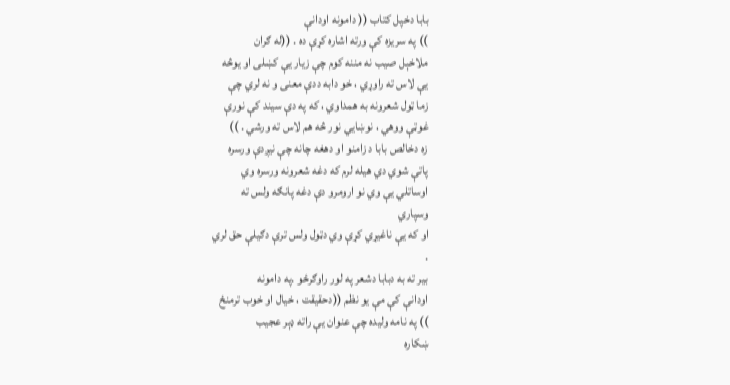بابا دخپل کتاب (( دامونه اودانې
)) په سريزه کې ورته اشاره کړې ده . ((له ګران
ملاخېل صيب نه مننه کوم چې زيار يې کښلى او يوڅه
يې لاس ته راوړي ، خو دابه ددې معنى و نه لري چې
زما ټول شعرونه به همداوي ، که په دې سيند کې نورې
غوټې ووهي ، نوښايي نور څه هم لاس ته ورشي . ))
زه دخالص بابا د زامنو او دهغه چانه چې نيږدې ورسره
پاتې شوي دي هيله لرم که دغه شعرونه ورسره وي
اوساتلي يې وي نو ارومرو دې دغه پانګه ولس ته
وسپاري
او که يې ناغيړي کړې وي دټول ولس ترې دګيلې حق لري
.
بير ته به دبابا دشعر په لور راوګرځو .په دامونه
اودانې کې مې يو نظم ((دحقيقت ، خيال او خوب ترمنځ
)) په نامه وليده چې عنوان يې راته ډېر عجيب
ښکاره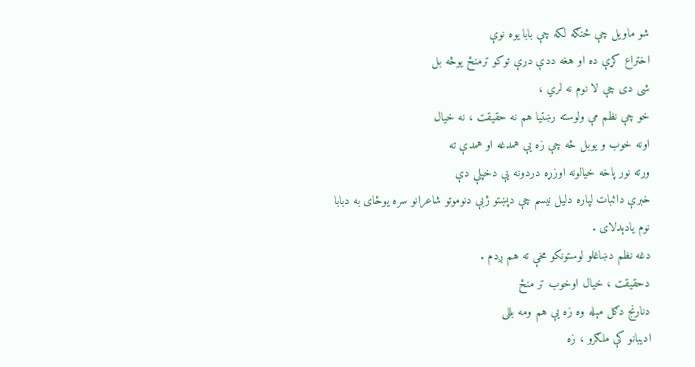شو ماويل چې څنګه لکه چې بابا يوه نوې
اختراع کړې ده او هغه ددې درې توکو ترمنځ يوڅه بل
شى دى چې لا نوم نه لري ،
خو چې نظم مې ولوسته رښتيا هم نه حقيقت ، نه خيال
اونه خوب و يوبل څه چې زه يې همدغه او همدې ته
ورته نور پاخه خيالونه اوزړه دردونه يې دخپلې دې
خبرې داثبات لپاره دليل نيسم چې دپښتو ژبې دنوموتو شاعرانو سره يوځاى به دبابا نوم يادېدلاى .
دغه نظم دښاغلو لوستونکو مخې ته هم ږدم .
دحقيقت ، خيال اوخوب تر منځ
دنارنج دګل مېله وه زه يې هم ومه بللى
اديبانو کې ملګرو ، زه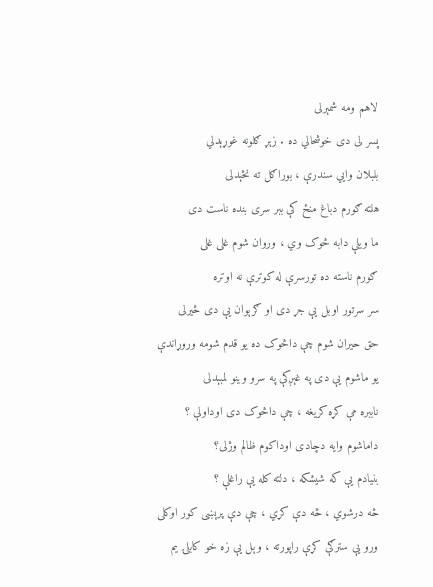لاهم ومه شمېرلى
پسر لى دى خوشحالي ده . زېړ ګلونه غوړېدلي
بلبلان وايي سندرې ، بوراګل ته نڅېدلى
هلته ګورم دباغ منځ کې ببر سرى بنده ناست دى
ما ويلې دابه څوک وي ، وروان شوم غلى غلى
ګورم ناسته ده تورسرې له کوترې نه اوتره
سر سرتور اوبل يې جړ دى او ګرېوان يې دى څيرلى
حق حيران شوم چې داڅوک ده يو قدم شومه وروړاندې
يو ماشوم يې دى په غېږکې په سرو وينو لمبېدلى
ناببره مې کړه کريغه ، چې داڅوک دى اوداولې ؟
داماشوم وايه دچادى اوداکوم ظالم وژلى؟
بنيادم يې که شيشکه ، دلته کله يې راغلې ؟
څه درشوي ، څه دې کړي ، چې دې پرېښى کور اوکلى
ورو يې سترګې کړې راپورته ، وېل يې زه خو کابلۍ يم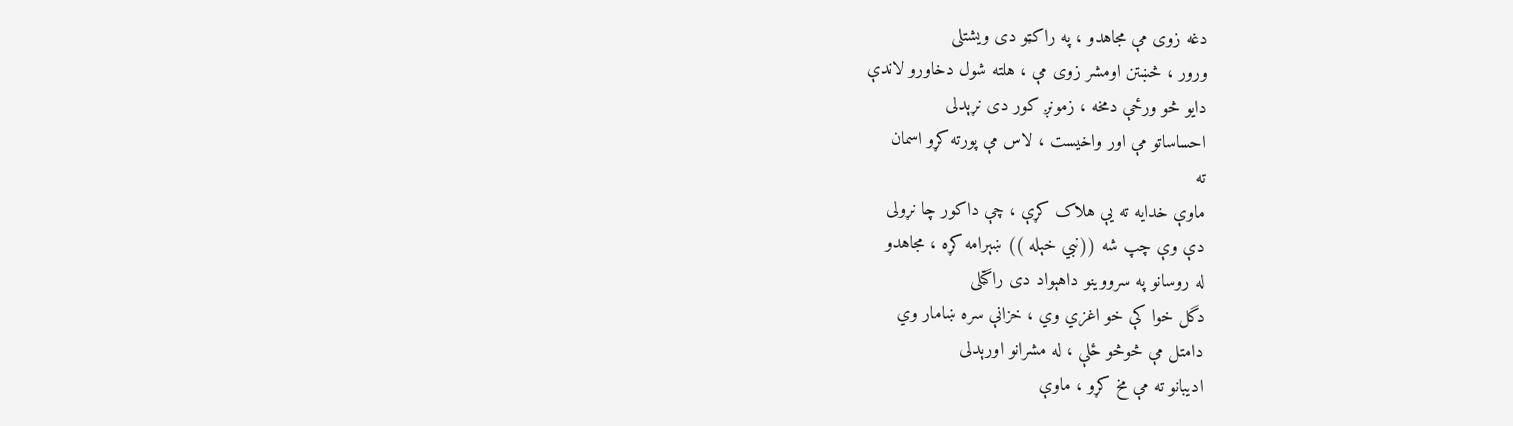دغه زوى مې مجاهدو ، په راکټو دى ويشتلى
ورور ، څښتن اومشر زوى مې ، هلته شول دخاورو لاندې
دايو څو ورځې دمخه ، زمونږ کور دى نړېدلى
احساساتو مې اور واخيست ، لاس مې پورته کړو اسمان
ته
ماوې خدايه ته يې هلاک کړې ، چې داکور چا نړولى
دې وې چپ شه ((نبي خېله )) ښېرامه کړه ، مجاهدو
له روسانو په سرووينو داهېواد دى راگټلى
دگل خوا کې خو اغزي وي ، خزانې سره ښامار وي
دامتل مې څوڅو ځلې ، له مشرانو اورېدلى
اديبانو ته مې مخ کړو ، ماوې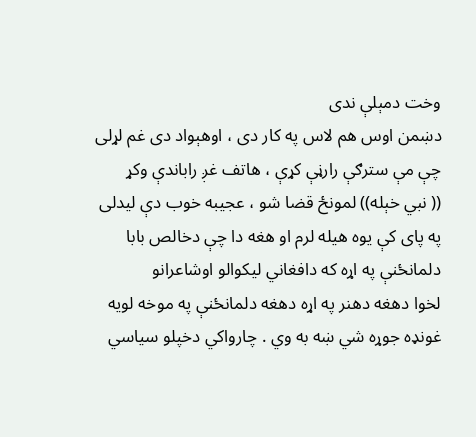وخت دمېلې ندى
دښمن اوس هم لاس په کار دى ، اوهېواد دى غم لړلى
چې مې سترګې رارڼې کړې ، هاتف غږ راباندې وکړ
(( نبي خېله)) لمونځ قضا شو ، عجيبه خوب دې ليدلى
په پاى کې يوه هيله لرم او هغه دا چې دخالص بابا
دلمانځنې په اړه که دافغاني ليکوالو اوشاعرانو
لخوا دهغه دهنر په اړه دهغه دلمانځنې په موخه لويه
غونډه جوړه شي ښه به وي . چارواکي دخپلو سياسي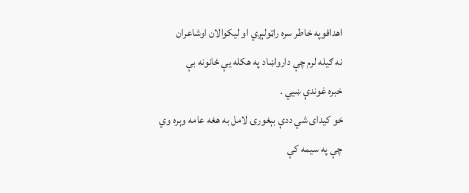اهدافوپه خاطر سره راټولېږي او ليکوالان اوشاعران
نه ګيله لرم چې دارواښاد په هکله يې ځانونه بې
خبره غوندې ښيي .
خو کيداى شي ددې بېغورۍ لامل به هغه عامه وېره وي
چې په سيمه کې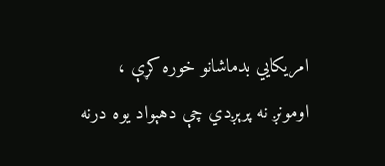امريکايي بدماشانو خوره کړې ،
اومونږ نه پرېږدي چې دهېواد يوه درنه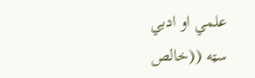علمي او ادبي
سټه ((خالص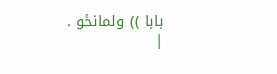بابا )) ولمانځو .
|